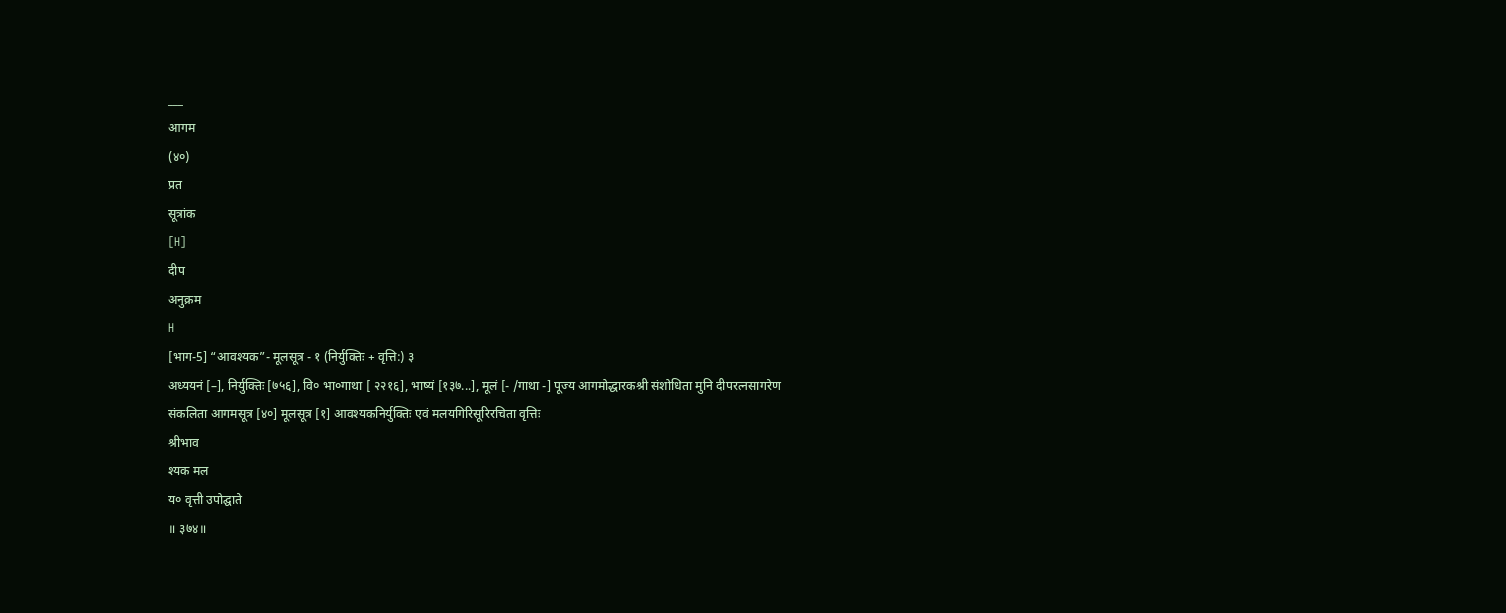___
आगम
(४०)
प्रत
सूत्रांक
[H]
दीप
अनुक्रम
H
[भाग-5] “आवश्यक”- मूलसूत्र - १ (निर्युक्तिः + वृत्ति:) ३
अध्ययनं [–], निर्युक्तिः [७५६], वि० भा०गाथा [ २२१६], भाष्यं [१३७...], मूलं [- /गाथा -] पूज्य आगमोद्धारकश्री संशोधिता मुनि दीपरत्नसागरेण संकलिता आगमसूत्र [४०] मूलसूत्र [१] आवश्यकनिर्युक्तिः एवं मलयगिरिसूरिरचिता वृत्तिः
श्रीभाव
श्यक मल
य० वृत्ती उपोद्घाते
॥ ३७४॥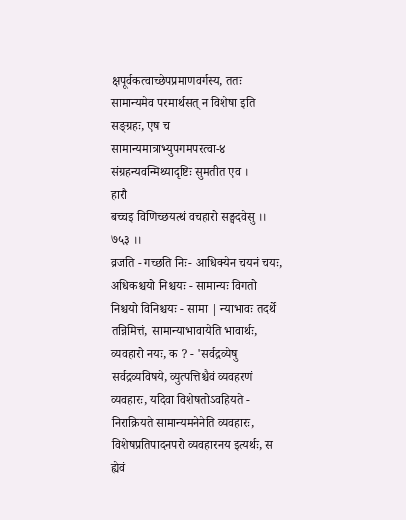क्षपूर्वकत्वाच्छेपप्रमाणवर्गस्य, ततः सामान्यमेव परमार्थसत् न विशेषा इति सङ्ग्रहः, एष च सामान्यमात्राभ्युपगमपरत्वा-४ संग्रहन्यवन्मिथ्यादृष्टिः सुमतीत एव ।
हारौ
बच्चइ विणिच्छयत्थं वचहारो सङ्घदवेसु ।। ७५३ ।।
व्रजति - गच्छति निः- आधिक्येन चयनं चयः, अधिकश्चयो निश्चयः - सामान्यः विगतो निश्चयो विनिश्चयः - सामा | न्याभावः तदर्थे तन्निमित्तं, सामान्याभावायेति भावार्थः, व्यवहारो नयः, क ? - 'सर्वद्रव्येषु सर्वद्रव्यविषये, व्युत्पत्तिश्चैवं व्यवहरणं व्यवहारः, यदिवा विशेषतोऽवहियते - निराक्रियते सामान्यमनेनेति व्यवहारः, विशेषप्रतिपादनपरो व्यवहारनय इत्यर्थः, स ह्येवं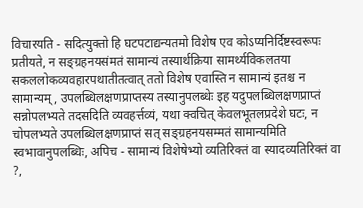विचारयति - सदित्युक्तो हि घटपटाद्यन्यतमो विशेष एव कोऽप्यनिर्दिष्टस्वरूपः प्रतीयते, न सङ्ग्रहनयसंमतं सामान्यं तस्यार्थक्रिया सामर्थ्यविकलतया सकललोकव्यवहारपथातीतत्वात् ततो विशेष एवास्ति न सामान्यं इतश्च न सामान्यम्, उपलब्धिलक्षणप्राप्तस्य तस्यानुपलब्धेः इह यदुपलब्धिलक्षणप्राप्तं सन्नोपलभ्यते तदसदिति व्यवहर्त्तव्यं, यथा क्वचित् केवलभूतलप्रदेशे घटः, न चोपलभ्यते उपलब्धिलक्षणप्राप्तं सत् सङ्ग्रहनयसम्मतं सामान्यमिति स्वभावानुपलब्धिः, अपिच - सामान्यं विशेषेभ्यो व्यतिरिक्तं वा स्यादव्यतिरिक्तं वा ?,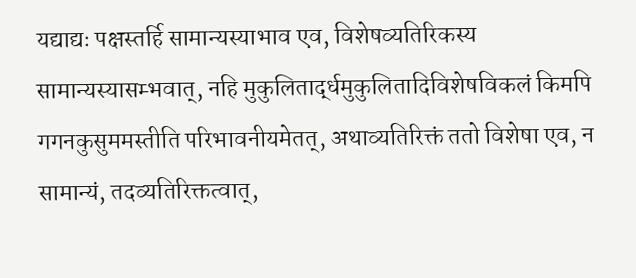यद्याद्यः पक्षस्तर्हि सामान्यस्याभाव एव, विशेषव्यतिरिकस्य सामान्यस्यासम्भवात्, नहि मुकुलितार्द्धमुकुलितादिविशेषविकलं किमपि गगनकुसुममस्तीति परिभावनीयमेतत्, अथाव्यतिरिक्तं ततो विशेषा एव, न सामान्यं, तदव्यतिरिक्तत्वात्,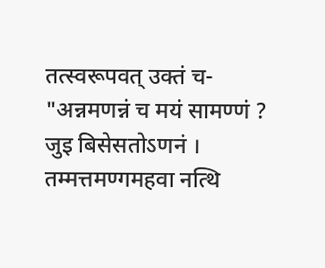तत्स्वरूपवत् उक्तं च- "अन्नमणन्नं च मयं सामण्णं ? जुइ बिसेसतोऽणनं । तम्मत्तमण्गमहवा नत्थि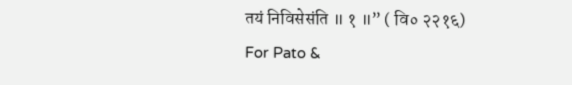तयं निविसेसंति ॥ १ ॥” ( वि० २२१६)
For Pato &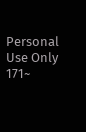Personal Use Only
171~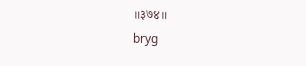॥३७४॥
bryg